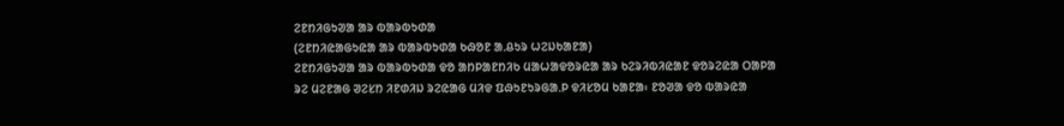ᱮᱱᱴᱤᱜᱩᱣᱟ ᱟᱨ ᱵᱟᱨᱵᱩᱰᱟ
(ᱮᱱᱴᱤᱭᱟᱜᱩᱭᱟ ᱟᱨ ᱵᱟᱨᱵᱩᱰᱟ ᱠᱷᱚᱱ ᱟᱹᱪᱩᱨ ᱦᱮᱡᱠᱟᱱᱟ)
ᱮᱱᱴᱤᱜᱩᱣᱟ ᱟᱨ ᱵᱟᱨᱵᱩᱰᱟ ᱫᱚ ᱟᱴᱞᱟᱱᱴᱤᱠ ᱢᱟᱦᱟᱫᱚᱨᱭᱟ ᱟᱨ ᱠᱮᱨᱤᱵᱤᱭᱟᱱ ᱫᱚᱨᱮᱭᱟ ᱛᱟᱞᱟ ᱨᱮ ᱢᱮᱱᱟᱜ ᱣᱮᱥᱴ ᱤᱱᱰᱤᱡ ᱨᱮᱭᱟᱜ ᱢᱤᱫ ᱯᱷᱩᱱᱩᱨᱜᱟᱹᱞ ᱫᱤᱥᱚᱢ ᱠᱟᱱᱟ᱾ ᱱᱚᱣᱟ ᱫᱚ ᱵᱟᱨᱭᱟ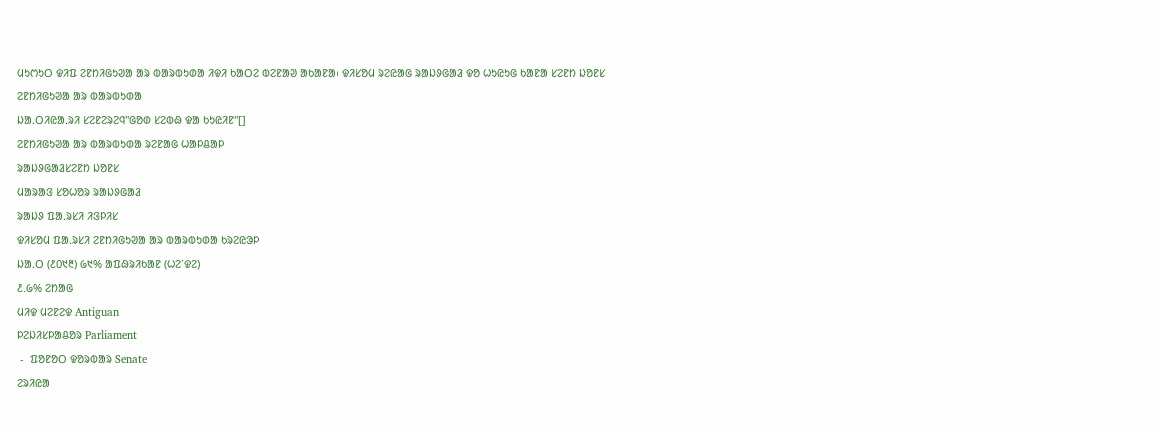ᱢᱩᱬᱩᱛ ᱫᱤᱯ ᱮᱱᱴᱤᱜᱩᱣᱟ ᱟᱨ ᱵᱟᱨᱵᱩᱰᱟ ᱤᱫᱤ ᱠᱟᱛᱮ ᱵᱮᱱᱟᱣ ᱟᱠᱟᱱᱟ᱾ ᱫᱤᱥᱚᱢ ᱨᱮᱭᱟᱜ ᱨᱟᱡᱽᱜᱟᱲ ᱫᱚ ᱦᱩᱭᱩᱜ ᱠᱟᱱᱟ ᱥᱮᱱᱴ ᱡᱚᱱᱥ
ᱮᱱᱴᱤᱜᱩᱣᱟ ᱟᱨ ᱵᱟᱨᱵᱩᱰᱟ
ᱡᱟᱹᱛᱤᱭᱟᱹᱨᱤ ᱥᱮᱱᱮᱨᱮᱧ"ᱜᱚᱰ ᱥᱮᱵᱷ ᱫᱟ ᱠᱩᱭᱤᱱ"[]
ᱮᱱᱴᱤᱜᱩᱣᱟ ᱟᱨ ᱵᱟᱨᱵᱩᱰᱟ ᱨᱮᱱᱟᱜ ᱦᱟᱞᱪᱟᱞ
ᱨᱟᱡᱽᱜᱟᱲᱥᱮᱱᱴ ᱡᱚᱱᱥ
ᱢᱟᱨᱟᱝ ᱥᱚᱦᱚᱨ ᱨᱟᱡᱽᱜᱟᱲ
ᱨᱟᱡᱽ ᱯᱟᱹᱨᱥᱤ ᱤᱝᱞᱤᱥ
ᱫᱤᱥᱚᱢ ᱯᱟᱹᱨᱥᱤ ᱮᱱᱴᱤᱜᱩᱣᱟ ᱟᱨ ᱵᱟᱨᱵᱩᱰᱟ ᱠᱨᱮᱭᱳᱞ
ᱡᱟᱹᱛ (᱒᱐᱑᱓) ᱙᱑% ᱟᱯᱷᱨᱤᱠᱟᱱ (ᱦᱮᱸᱫᱮ)
᱒.᱙% ᱮᱴᱟᱜ
ᱢᱤᱫ ᱢᱮᱱᱮᱫ Antiguan
ᱞᱮᱡᱤᱥᱞᱟᱪᱚᱨ Parliament
 -  ᱯᱚᱱᱚᱛ ᱫᱚᱨᱵᱟᱨ Senate
ᱮᱨᱤᱭᱟ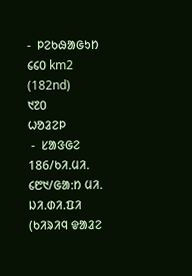-  ᱞᱮᱠᱷᱟᱜᱩᱴ ᱔᱔᱐ km2 (182nd)
᱑᱗᱐
ᱦᱚᱲᱮᱞ
 -  ᱥᱟᱝᱜᱮ 186/ᱠᱤᱹᱢᱤᱹ
᱔᱘᱑/ᱜᱟᱺᱴ ᱢᱤᱹ
ᱡᱤ.ᱰᱤ.ᱯᱤ (ᱠᱤᱨᱤᱧ ᱫᱟᱲᱮ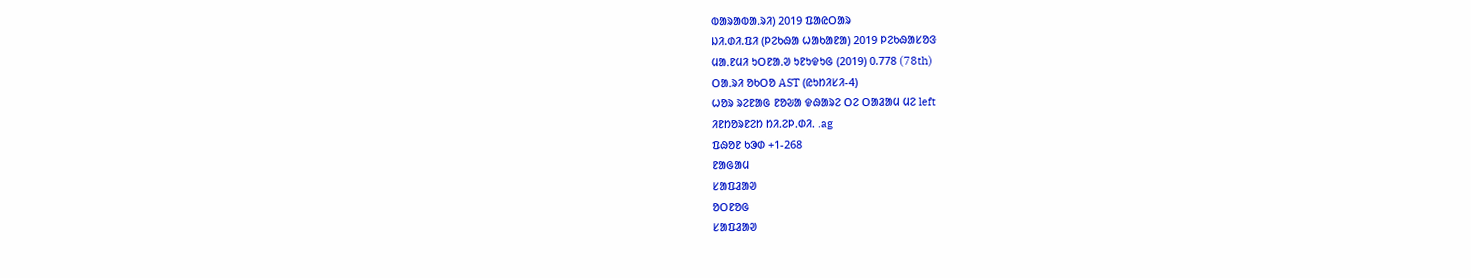ᱵᱟᱨᱟᱵᱟᱹᱨᱤ) 2019 ᱯᱟᱭᱛᱟᱨ
ᱡᱤ.ᱰᱤ.ᱯᱤ (ᱞᱮᱠᱷᱟ ᱦᱟᱠᱟᱱᱟ) 2019 ᱞᱮᱠᱷᱟᱥᱚᱝ
ᱢᱟᱹᱱᱢᱤ ᱩᱛᱱᱟᱹᱣ ᱩᱱᱩᱫᱩᱜ (2019) 0.778 (78th)
ᱛᱟᱹᱨᱤ ᱚᱠᱛᱚ AST (ᱭᱩᱴᱤᱥᱤ-4)
ᱦᱚᱨ ᱨᱮᱱᱟᱜ ᱱᱚᱶᱟ ᱫᱷᱟᱨᱮ ᱛᱮ ᱛᱟᱲᱟᱢ ᱢᱮ left
ᱤᱱᱴᱚᱨᱱᱮᱴ ᱴᱤᱹᱮᱞᱹᱰᱤᱹ .ag
ᱯᱷᱚᱱ ᱠᱳᱰ +1-268
ᱱᱟᱜᱟᱢ
ᱥᱟᱯᱲᱟᱣ
ᱚᱛᱱᱚᱜ
ᱥᱟᱯᱲᱟᱣ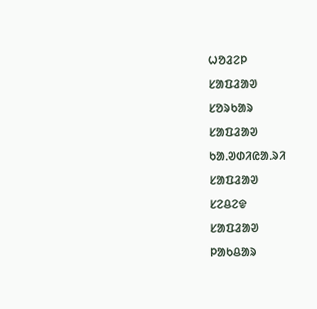ᱦᱚᱲᱮᱞ
ᱥᱟᱯᱲᱟᱣ
ᱥᱚᱨᱠᱟᱨ
ᱥᱟᱯᱲᱟᱣ
ᱠᱟᱹᱣᱰᱤᱭᱟᱹᱨᱤ
ᱥᱟᱯᱲᱟᱣ
ᱥᱮᱪᱮᱫ
ᱥᱟᱯᱲᱟᱣ
ᱞᱟᱠᱪᱟᱨ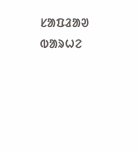ᱥᱟᱯᱲᱟᱣ
ᱵᱟᱨᱦᱮ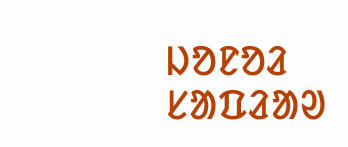ᱡᱚᱱᱚᱲ
ᱥᱟᱯᱲᱟᱣ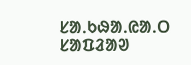ᱥᱟᱹᱠᱷᱟᱹᱭᱟᱹᱛ
ᱥᱟᱯᱲᱟᱣ